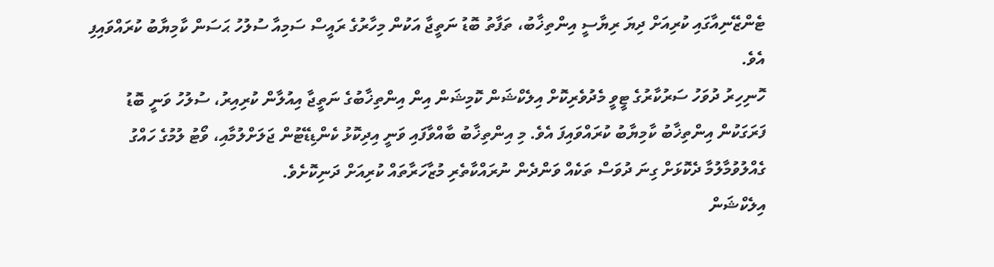ޓެންޒޭނިއާގައި ކުރިއަށް ދިޔަ ރިޔާސީ އިންތިޚާބު، ތަފާތު ބޮޑު ނަތީޖާ އަކުން މިހާރުގެ ރައީސް ސަމިއާ ސުލުހު ޙަސަން ކާމިޔާބު ކުރައްވައިފި އެވެ.
ހޮނިހިރު ދުވަހު ސަރުކާރުގެ ޓީވީ މެދުވެރިކޮށް އިލެކްޝަން ކޮމިޝަން އިން އިންތިޚާބުގެ ނަތީޖާ އިއުލާން ކުރިއިރު، ސުލުހު ވަނީ ބޮޑު ފަރަގަކުން އިންތިޚާބު ކާމިޔާބު ކުރައްވައިފަ އެވެ. މި އިންތިޚާބު ބާއްވާފައި ވަނީ އިދިކޮޅު ކެންޑިޑޭޓުން ޖަލަށްލުމާއި، ވޯޓު ލުމުގެ ހައްގު ގެއްލުވުމާލުމާ ދެކޮޅަށް ގިނަ ދުވަސް ތަކެއް ވަންދެން ނުރައްކާތެރި މުޒާހަރާތައް ކުރިއަށް ދަނިކޮށެވެ.
އިލެކްޝަން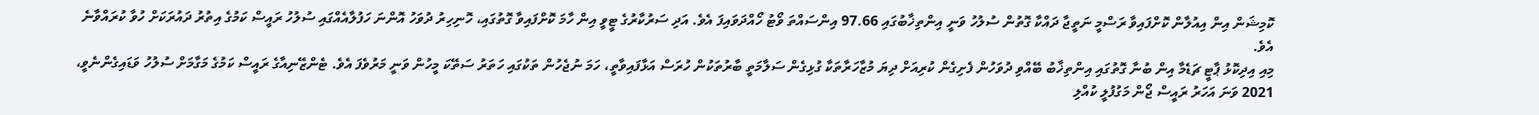ކޮމިޝަން އިން އިއުލާން ކޮށްފައިވާ ރަސްމީ ނަތީޖާ ދައްކާ ގޮތުން ސުލުހު ވަނީ އިންތިޚާބުގައި 97.66 އިންސައްތަ ވޯޓު ހޯއްދަވައިފަ އެވެ. އަދި ސަރުކާރުގެ ޓީވީ އިން ހާމަ ކޮށްފައިވާ ގޮތުގައި، ހޮނިހިރު ދުވަހު އޮންނަ ހަފުލާއެއްގައި ސުލުހު ރައީސް ކަމުގެ އިތުރު ދައުރަކަށް ހުވާ ކުރައްވާނެ އެވެ.
މިއި އިދިކޮޅު ޕާޓީ ޗަޑެމާ އިން ބުނާ ގޮތުގައި އިންތިޚާބު ބޭއްވި ދުވަހުން ފެށިގެން ކުރިއަށް ދިޔަ މުޒާހަރާތަކާ ގުޅިގެން ސަލާމަތީ ބާރުތަކުން ހުރަސް އަޅާފައިވާތީ، ހަމަ ނުޖެހުން ތަކުގައި ހަތަރު ސަތޭކަ މީހުން ވަނީ މަރުވެފަ އެވެ. ޓެންޒޭނިއާގެ ރައީސް ކަމުގެ މަގާމަށް ސުލުހު ވަޑައިގެންނެވީ، 2021 ވަނަ އަހަރު ރައީސް ޖޯން މަގުފުލީ ކުއްލި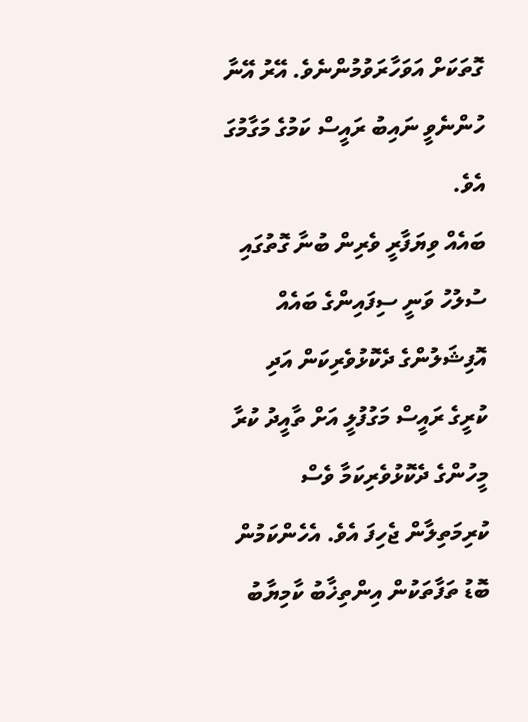ގޮތަކަށް އަވަހާރަވުމުންނެވެ. އޭރު އޭނާ ހުންނެވީ ނައިބު ރައީސް ކަމުގެ މަގާމުގަ އެވެ.
ބައެއް ވިޔަފާރީ ވެރިން ބުނާ ގޮތުގައި ސުލުހު ވަނީ ސިފައިންގެ ބައެއް އޮފިޝަލުންގެ ދެކޮޅުވެރިކަން އަދި ކުރީގެ ރައީސް މަގުފުލީ އަށް ތާއީދު ކުރާ މީހުންގެ ދެކޮޅުވެރިކަމާ ވެސް ކުރިމަތިލާން ޖެހިފަ އެވެ. އެހެންކަމުން ބޮޑު ތަފާތަކުން އިންތިޚާބު ކާމިޔާބު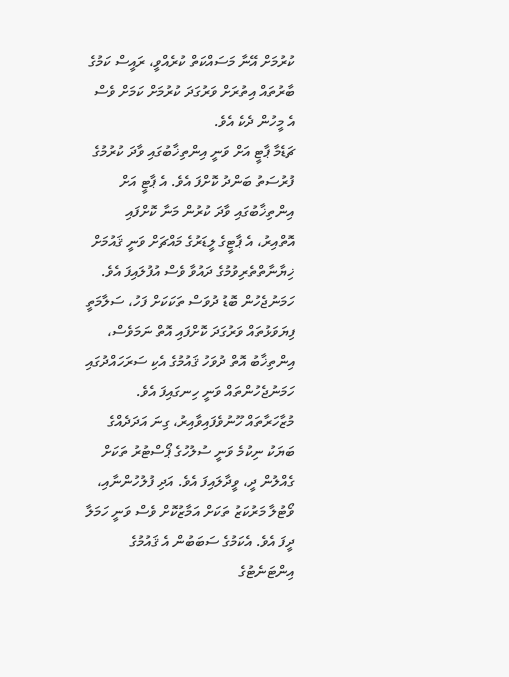ކުރުމަށް އޭނާ މަސައްކަތް ކުރެއްވީ، ރައީސް ކަމުގެ ބާރުތައް އިތުރަށް ވަރުގަދަ ކުރުމަށް ކަމަށް ވެސް އެ މީހުން ދެކެ އެވެ.
ޗަޑެމާ ޕާޓީ އަށް ވަނީ އިންތިޚާބުގައި ވާދަ ކުރުމުގެ ފުރުސަތު ބަންދު ކޮށްފަ އެވެ. އެ ޕާޓީ އަށް އިންތިޚާބުގައި ވާދަ ކުރުން މަނާ ކޮށްފައި އޮތްއިރު، އެ ޕާޓީގެ ލީޑަރުގެ މައްޗަށް ވަނީ ޤައުމަށް ޚިޔާނާތްތެރިވުމުގެ ދައުވާ ވެސް އުފުލައިފަ އެވެ. ހަމަނުޖެހުން ބޮޑު ދުވަސް ތަކަކަށް ފަހު، ސަލާމަތީ ފިޔަވަޅުތައް ވަރުގަދަ ކޮށްފައި އޮތް ނަމަވެސް، އިންތިޚާބު އޮތް ދުވަހު ޤައުމުގެ އެކި ސަރަހައްދުގައި ހަމަނުޖެހުންތައް ވަނީ ހިނގައިފަ އެވެ.
މުޒާހަރާތައް ހޫނުވެފައިވާއިރު، ގިނަ އަދަދެއްގެ ބަޔަކު ނިކުމެ ވަނީ ސުލުހުގެ ޕޯސްޓުރު ތަކަށް ގެއްލުން ދީ، ވީދާލައިފަ އެވެ. އަދި ފުލުހުންނާއި، ވޯޓުލާ މަރުކަޒު ތަކަށް އަމާޒުކޮށް ވެސް ވަނީ ހަމަލާ ދީފަ އެވެ. އެކަމުގެ ސަބަބުން އެ ޤައުމުގެ އިންޓަނެޓުގެ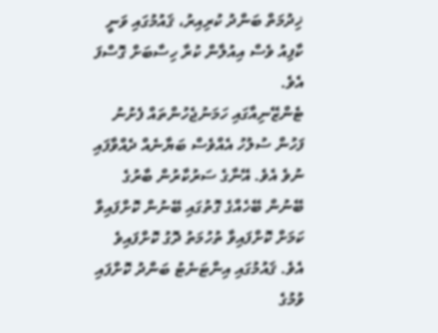ޚިދުމަތް ބަންދު ކުރިއިރު، ޤައުމުގައި ވަނީ ކާފިއު ވެސް އިއުލާން ކުރާ ހިސާބަށް ގޮސްފަ އެވެ.
ޓެންޒޭނިއާގައި ހަމަނުޖެހުންތައް ފެށުނު ފަހުން ސުލުހު އެއްވެސް ބަޔާނެއް ދެއްވާފައި ނުވެ އެވެ. އޭނާގެ ސަރުކާރުން ބާރުގެ ބޭނުން ބޭހެއްގެ ގޮތުގައި ބޭނުން ކޮށްފައިވާ ކަމަށް ކޮށްފައިވާ ތުހުމަތު ދޮގު ކޮށްފައިވެ އެވެ. ޤައުމުގައި އިންޓަނެޓު ބަންދު ކޮށްފައި ވުމުގެ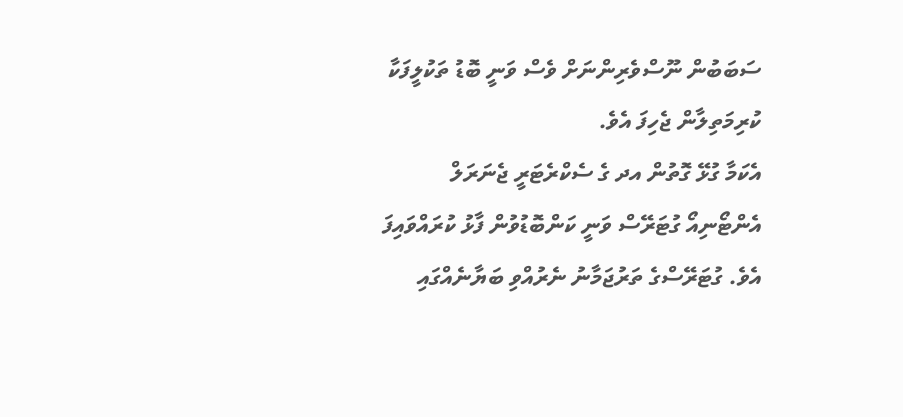ސަބަބުން ނޫސްވެރިންނަށް ވެސް ވަނީ ބޮޑު ތަކުލީފަކާ ކުރިމަތިލާން ޖެހިފަ އެވެ.
އެކަމާ ގުޅޭ ގޮތުން އދ ގެ ސެކްރެޓަރީ ޖެނަރަލް އެންޓޯނިއޯ ގުޓަރޭސް ވަނީ ކަންބޮޑުވުން ފާޅު ކުރައްވައިފަ އެވެ. ގުޓަރޭސްގެ ތަރުޖަމާނު ނެރުއްވި ބަޔާނެއްގައި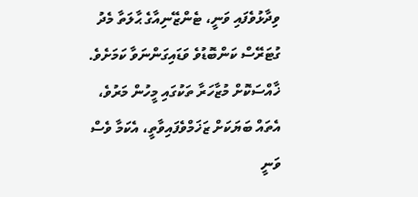ވިދާޅުވެފައި ވަނީ، ޓެންޒޭނިއާގެ ޙާލަތާ މެދު ގުޓަރޭސް ކަންބޮޑުވެ ވަޑައިގަންނަވާ ކަމަށެވެ. ޚާއްސަކޮށް މުޒާހަރާ ތަކުގައި މީހުން މަރުވެ، އެތައް ބަޔަކަށް ޒަޚަމްވެފައިވާތީ، އެކަމާ ވެސް ވަނީ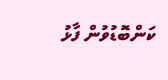ކަންބޮޑުވުން ފާޅު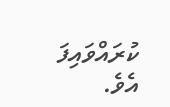ކުރައްވައިފަ އެވެ.